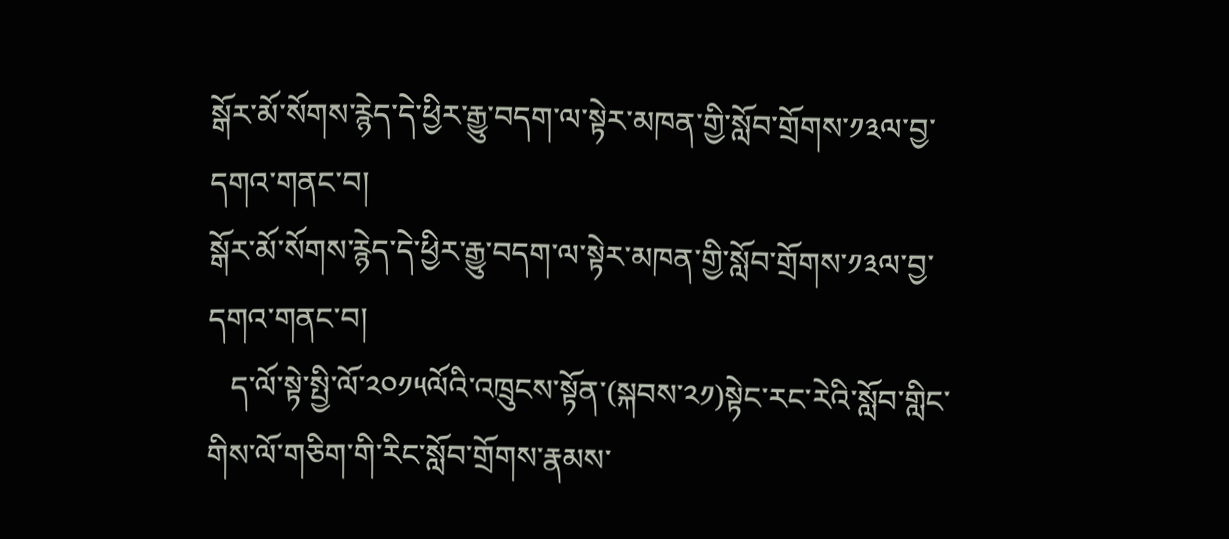སྒོར་མོ་སོགས་རྙེད་དེ་ཕྱིར་རྒྱུ་བདག་ལ་སྟེར་མཁན་གྱི་སློབ་གྲོགས་༡༣ལ་བྱ་དགའ་གནང་བ།
སྒོར་མོ་སོགས་རྙེད་དེ་ཕྱིར་རྒྱུ་བདག་ལ་སྟེར་མཁན་གྱི་སློབ་གྲོགས་༡༣ལ་བྱ་དགའ་གནང་བ།
   ད་ལོ་སྟེ་སྤྱི་ལོ་༢༠༡༥ལོའི་འཁྲུངས་སྟོན་(སྐབས་༢༡)སྟེང་རང་རེའི་སློབ་གླིང་གིས་ལོ་གཅིག་གི་རིང་སློབ་གྲོགས་རྣམས་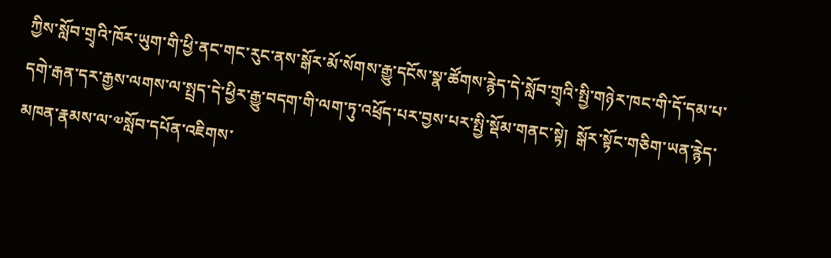ཀྱིས་སློབ་གྲྭའི་ཁོར་ཡུག་གི་ཕྱི་ནང་གང་རུང་ནས་སྒོར་མོ་སོགས་རྒྱུ་དངོས་སྣ་ཚོགས་རྙེད་དེ་སློབ་གྲྭའི་སྤྱི་གཉེར་ཁང་གི་དོ་དམ་པ་དགེ་རྒན་དར་རྒྱས་ལགས་ལ་སྤྲད་དེ་ཕྱིར་རྒྱུ་བདག་གི་ལག་ཏུ་འཕྲོད་པར་བྱས་པར་སྤྱི་སྡོམ་གནང་སྟེ།  སྒོར་སྟོང་གཅིག་ཡན་རྙེད་མཁན་རྣམས་ལ་༧སློབ་དཔོན་འཇིགས་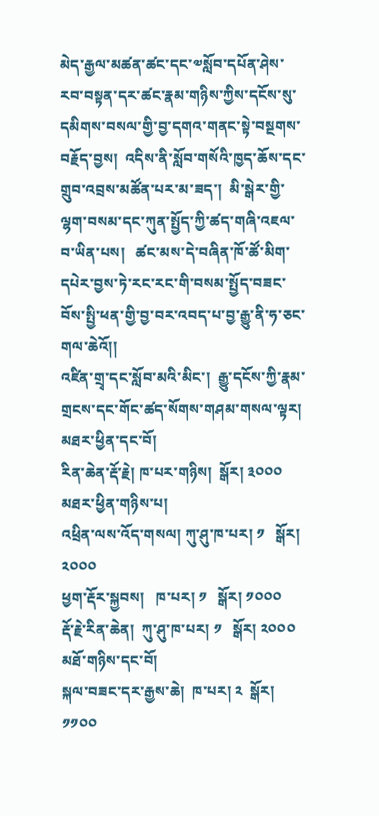མེད་རྒྱལ་མཚན་ཚང་དང་༧སློབ་དཔོན་ཤེས་རབ་བསྟན་དར་ཚང་རྣམ་གཉིས་ཀྱིས་དངོས་སུ་དམིགས་བསལ་གྱི་བྱ་དགའ་གནང་སྟེ་བསྔགས་བརྗོད་བྱས།  འདིས་ནི་སློབ་གསོའི་ཁྱད་ཆོས་དང་གྲུབ་འབྲས་མཚོན་པར་མ་ཟད་།  མི་སྒེར་གྱི་ལྷག་བསམ་དང་ཀུན་སྤྱོད་ཀྱི་ཚད་གཞི་འཇལ་བ་ཡིན་པས།   ཚང་མས་དེ་བཞིན་ཁོ་ཚོ་མིག་དཔེར་བྱས་ཏེ་རང་རང་གི་བསམ་སྤྱོད་བཟང་བོས་སྤྱི་ཕན་གྱི་བྱ་བར་འབད་པ་བྱ་རྒྱུ་ནི་ཧ་ཅང་གལ་ཆེའོ།།
འཛིན་གྲྭ་དང་སློབ་མའི་མིང་།  རྒྱུ་དངོས་ཀྱི་རྣམ་གྲངས་དང་གོང་ཚད་སོགས་གཤམ་གསལ་ལྟར།
མཐར་ཕྱིན་དང་བོ།
རིན་ཆེན་རྡོ་རྗེ། ཁ་པར་གཉིས།  སྒོར། ༣༠༠༠
མཐར་ཕྱིན་གཉིས་པ།
འཕྲིན་ལས་འོད་གསལ། ཀུ་ཤུ་ཁ་པར། ༡   སྒོར། ༢༠༠༠
ཕྱག་རྡོར་སྐྱབས།   ཁ་པར། ༡   སྒོར། ༡༠༠༠
རྡོ་རྗེ་རིན་ཆེན།  ཀུ་ཤུ་ཁ་པར། ༡   སྒོར། ༢༠༠༠
མཐོ་གཉིས་དང་བོ།
སྐལ་བཟང་དར་རྒྱས་ཆེ།  ཁ་པར། ༢  སྒོར། ༡༡༠༠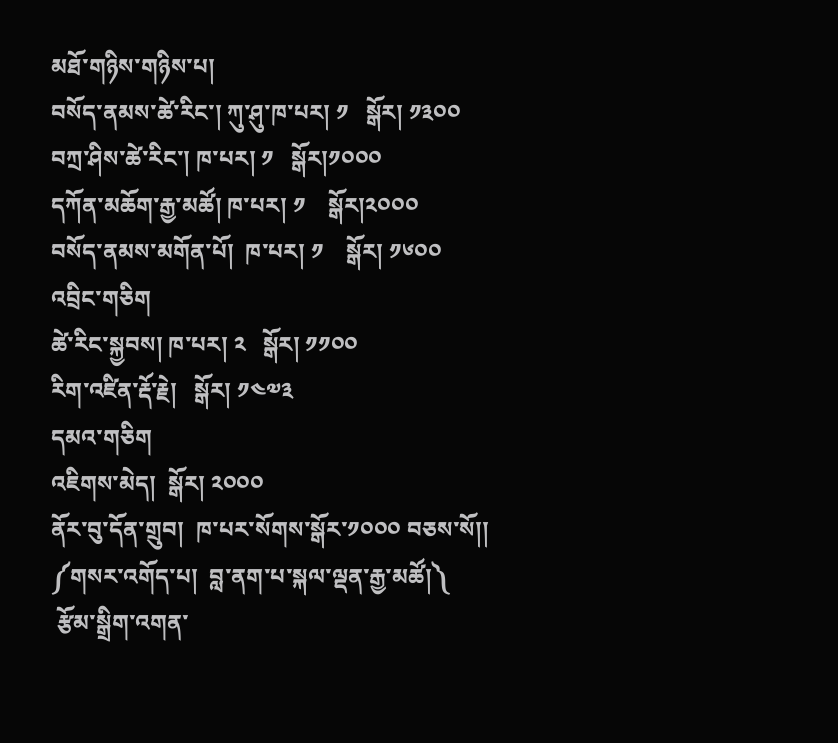མཐོ་གཉིས་གཉིས་པ།
བསོད་ནམས་ཚེ་རིང་། ཀུ་ཤུ་ཁ་པར། ༡   སྒོར། ༡༣༠༠
བཀྲ་ཤིས་ཚེ་རིང་། ཁ་པར། ༡   སྒོར།༡༠༠༠
དཀོན་མཆོག་རྒྱ་མཚོ། ཁ་པར། ༡    སྒོར།༢༠༠༠
བསོད་ནམས་མགོན་པོ།  ཁ་པར། ༡    སྒོར། ༡༦༠༠
འབྲིང་གཅིག
ཚེ་རིང་སྐྱབས། ཁ་པར། ༢   སྒོར། ༡༡༠༠
རིག་འཛིན་རྡོ་རྗེ།   སྒོར། ༡༤༧༣
དམའ་གཅིག
འཇིགས་མེད།  སྒོར། ༢༠༠༠
ནོར་བུ་དོན་གྲུབ།  ཁ་པར་སོགས་སྒོར་༡༠༠༠ བཅས་སོ།།
༼གསར་འགོད་པ།  བླ་ནག་པ་སྐལ་ལྡན་རྒྱ་མཚོ།༽
 རྩོམ་སྒྲིག་འགན་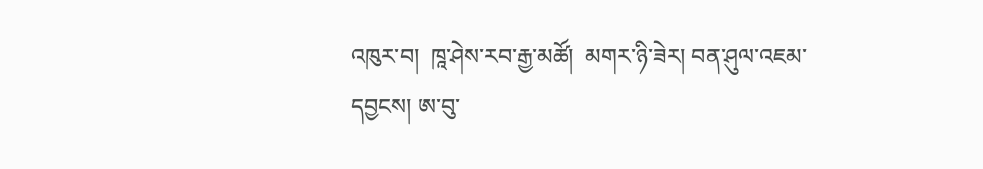འཁུར་བ།  ཁཱ་ཤེས་རབ་རྒྱ་མཚོ།  མགར་ཉི་ཟེར། བན་ཤུལ་འཇམ་དབྱངས། ཨ་བུ་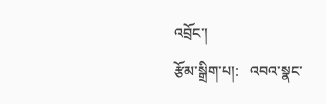འབྲོང་།
རྩོམ་སྒྲིག་པ།:   འབའ་སྣང་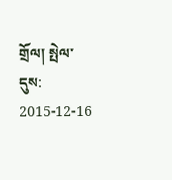གྲོལ། སྤེལ་དུས:   2015-12-16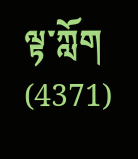ལྟ་ཀློག (4371)